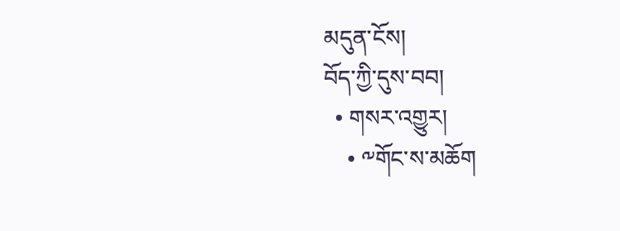མདུན་ངོས།
བོད་ཀྱི་དུས་བབ།
  • གསར་འགྱུར།
    • ༸གོང་ས་མཆོག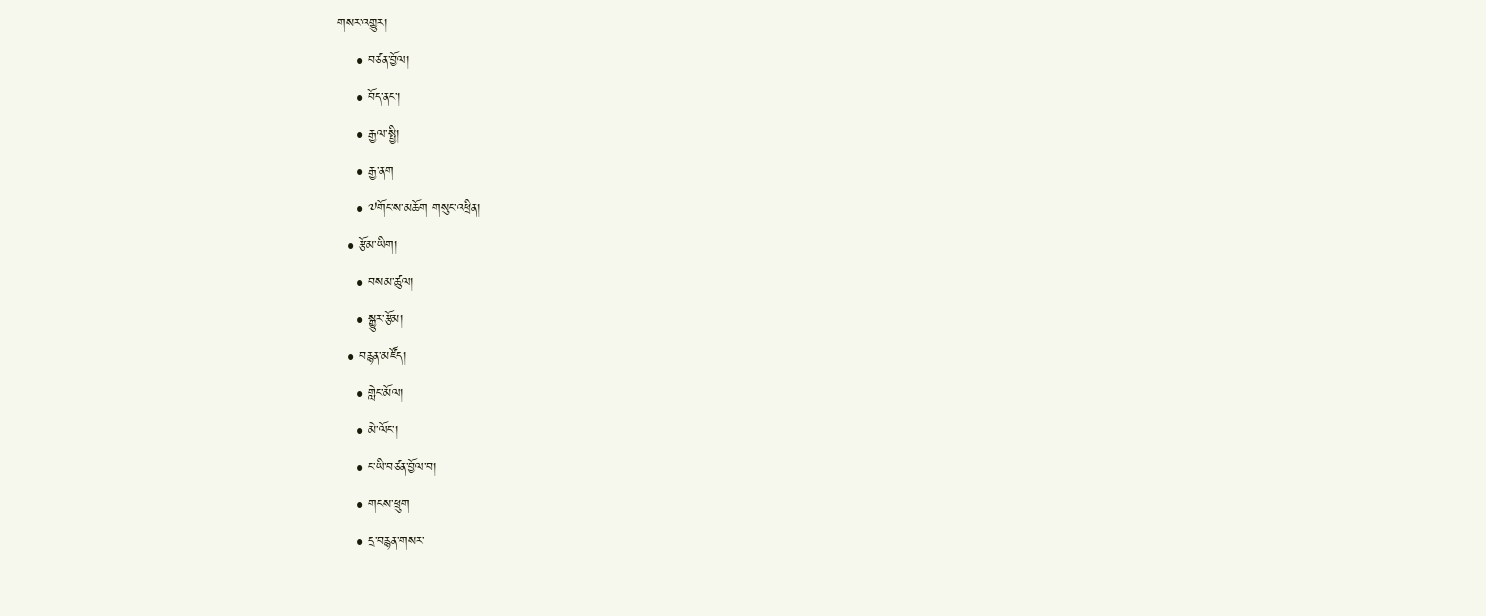གསར་འགྱུར།
    • བཙན་བྱོལ།
    • བོད་ནང་།
    • རྒྱལ་སྤྱི།
    • རྒྱ་ནག
    • ༧གོང་ས་མཆོག གསུང་འཕྲིན།
  • རྩོམ་ཡིག།
    • བསམ་ཚུལ།
    • སྒྱུར་རྩོམ།
  • བརྙན་མཛོད།
    • གླེང་མོལ།
    • མེ་ལོང་།
    • ང་ཡི་བཙན་བྱོལ་བ།
    • གངས་ཕྲུག
    • དྲ་བརྙན་གསར་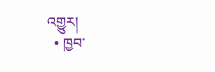འགྱུར།
  • ཁྱབ་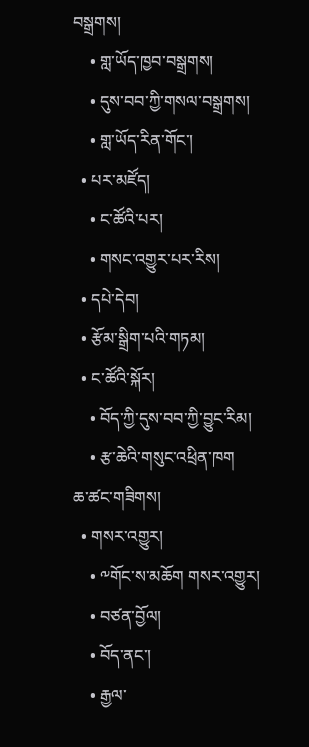བསྒྲགས།
    • གླ་ཡོད་ཁྱབ་བསྒྲགས།
    • དུས་བབ་ཀྱི་གསལ་བསྒྲགས།
    • གླ་ཡོད་རིན་གོང་།
  • པར་མཛོད།
    • ང་ཚོའི་པར།
    • གསང་འགྱུར་པར་རིས།
  • དཔེ་དེབ།
  • རྩོམ་སྒྲིག་པའི་གཏམ།
  • ང་ཚོའི་སྐོར།
    • བོད་ཀྱི་དུས་བབ་ཀྱི་བྱུང་རིམ།
    • རྩ་ཆེའི་གསུང་འཕྲིན་ཁག
ཆ་ཚང་གཟིགས།
  • གསར་འགྱུར།
    • ༸གོང་ས་མཆོག གསར་འགྱུར།
    • བཙན་བྱོལ།
    • བོད་ནང་།
    • རྒྱལ་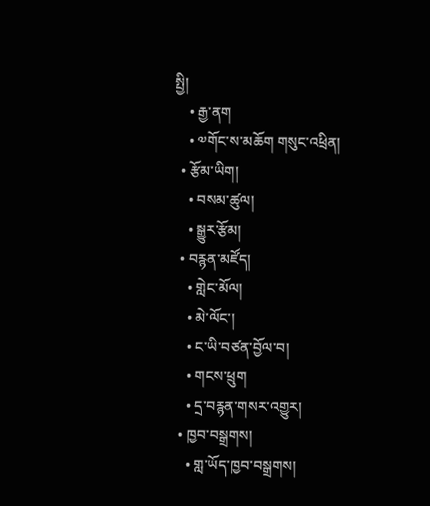སྤྱི།
    • རྒྱ་ནག
    • ༧གོང་ས་མཆོག གསུང་འཕྲིན།
  • རྩོམ་ཡིག།
    • བསམ་ཚུལ།
    • སྒྱུར་རྩོམ།
  • བརྙན་མཛོད།
    • གླེང་མོལ།
    • མེ་ལོང་།
    • ང་ཡི་བཙན་བྱོལ་བ།
    • གངས་ཕྲུག
    • དྲ་བརྙན་གསར་འགྱུར།
  • ཁྱབ་བསྒྲགས།
    • གླ་ཡོད་ཁྱབ་བསྒྲགས།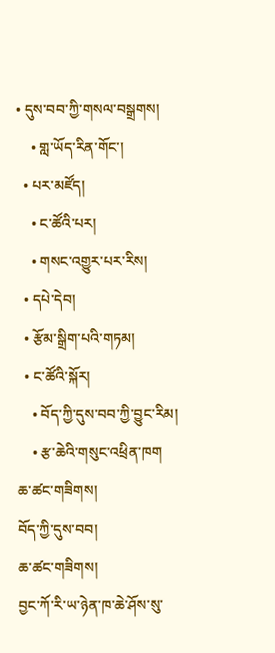• དུས་བབ་ཀྱི་གསལ་བསྒྲགས།
    • གླ་ཡོད་རིན་གོང་།
  • པར་མཛོད།
    • ང་ཚོའི་པར།
    • གསང་འགྱུར་པར་རིས།
  • དཔེ་དེབ།
  • རྩོམ་སྒྲིག་པའི་གཏམ།
  • ང་ཚོའི་སྐོར།
    • བོད་ཀྱི་དུས་བབ་ཀྱི་བྱུང་རིམ།
    • རྩ་ཆེའི་གསུང་འཕྲིན་ཁག
ཆ་ཚང་གཟིགས།
བོད་ཀྱི་དུས་བབ།
ཆ་ཚང་གཟིགས།
བྱང་ཀོ་རི་ཡ་ཉེན་ཁ་ཆེ་ཤོས་སུ་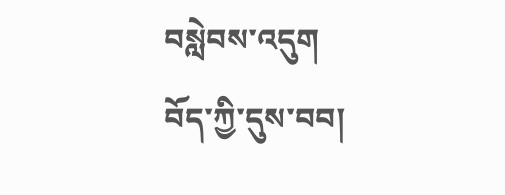བསླེབས་འདུག
བོད་ཀྱི་དུས་བབ།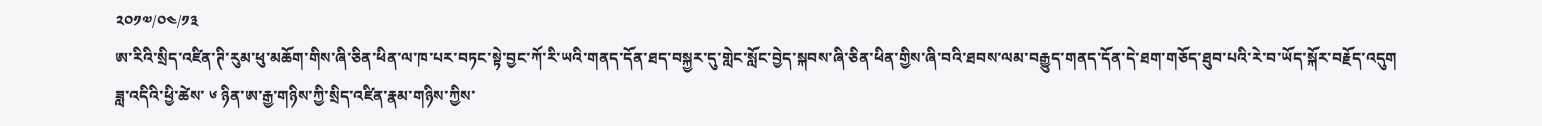༢༠༡༧/༠༤/༡༣
ཨ་རིའི་སྲིད་འཛིན་ཊི་རུམ་ཕུ་མཆོག་གིས་ཞི་ཅིན་ཕིན་ལ་ཁ་པར་བཏང་སྟེ་བྱང་ཀོ་རི་ཡའི་གནད་དོན་ཐད་བསྐྱར་དུ་གླེང་སློང་བྱེད་སྐབས་ཞི་ཅིན་ཕིན་གྱིས་ཞི་བའི་ཐབས་ལམ་བརྒྱུད་གནད་དོན་དེ་ཐག་གཅོད་ཐུབ་པའི་རེ་བ་ཡོད་སྐོར་བརྗོད་འདུག
ཟླ་འདིའི་ཕྱི་ཚེས་ ༦ ཉིན་ཨ་རྒྱ་གཉིས་ཀྱི་སྲིད་འཛིན་རྣམ་གཉིས་ཀྱིས་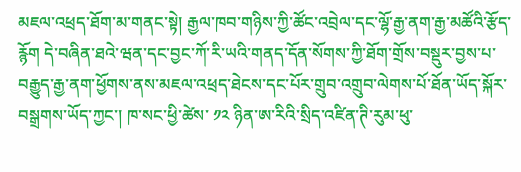མཇལ་འཕྲད་ཐོག་མ་གནང་སྟེ། རྒྱལ་ཁབ་གཉིས་ཀྱི་ཚོང་འབྲེལ་དང་ལྷོ་རྒྱ་ནག་རྒྱ་མཚོའི་རྩོད་རྙོག དེ་བཞིན་ཐའེ་ཝན་དང་བྱང་ཀོ་རི་ཡའི་གནད་དོན་སོགས་ཀྱི་ཐོག་གྲོས་བསྡུར་བྱས་པ་བརྒྱུད་རྒྱ་ནག་ཕྱོགས་ནས་མཇལ་འཕྲད་ཐེངས་དང་པོར་གྲུབ་འགྲུབ་ལེགས་པོ་ཐོན་ཡོད་སྐོར་བསྒྲགས་ཡོད་ཀྱང་། ཁ་སང་ཕྱི་ཚེས་ ༡༢ ཉིན་ཨ་རིའི་སྲིད་འཛིན་ཊི་རུམ་ཕུ་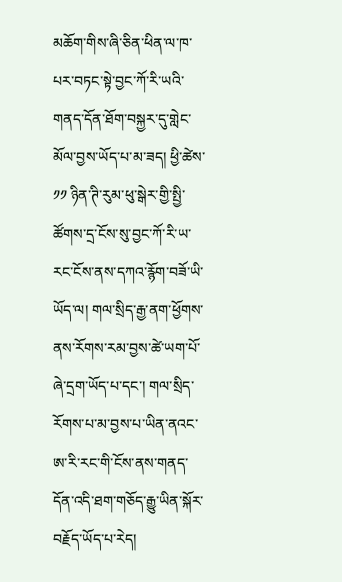མཆོག་གིས་ཞི་ཅིན་ཕིན་ལ་ཁ་པར་བཏང་སྟེ་བྱང་ཀོ་རི་ཡའི་གནད་དོན་ཐོག་བསྐྱར་དུ་གླེང་མོལ་བྱས་ཡོད་པ་མ་ཟད། ཕྱི་ཚེས་ ༡༡ ཉིན་ཊི་རུམ་ཕུ་སྒེར་གྱི་སྤྱི་ཚོགས་དྲ་ངོས་སུ་བྱང་ཀོ་རི་ཡ་རང་ངོས་ནས་དཀའ་རྙོག་བཟོ་ཡི་ཡོད་ལ། གལ་སྲིད་རྒྱ་ནག་ཕྱོགས་ནས་རོགས་རམ་བྱས་ཚེ་ཡག་པོ་ཞེ་དྲག་ཡོད་པ་དང་། གལ་སྲིད་རོགས་པ་མ་བྱས་པ་ཡིན་ནའང་ཨ་རི་རང་གི་ངོས་ནས་གནད་དོན་འདི་ཐག་གཅོད་རྒྱུ་ཡིན་སྐོར་བརྗོད་ཡོད་པ་རེད།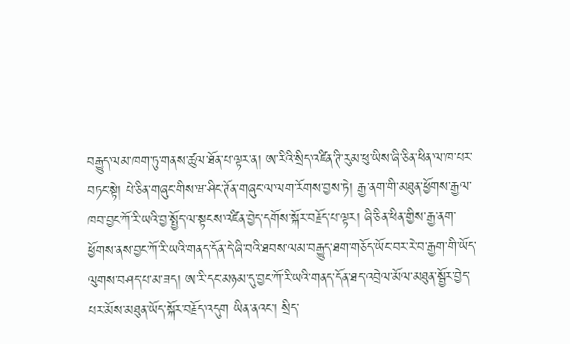བརྒྱུད་ལམ་ཁག་ཏུ་གནས་ཚུལ་ཐོན་པ་ལྟར་ན། ཨ་རིའི་སྲིད་འཛིན་ཊི་རུམ་ཕུ་ཡིས་ཞི་ཅིན་ཕིན་ལ་ཁ་པར་བཏང་སྟེ། པེ་ཅིན་གཞུང་གིས་ཝ་ཤིང་ཊོན་གཞུང་ལ་ལག་རོགས་བྱས་ཏེ། རྒྱ་ནག་གི་མཐུན་ཕྱོགས་རྒྱལ་ཁབ་བྱང་ཀོ་རི་ཡའི་བྱ་སྤྱོད་ལ་སྟངས་འཛིན་བྱེད་དགོས་སྐོར་བརྗོད་པ་ལྟར། ཞི་ཅིན་ཕིན་གྱིས་རྒྱ་ནག་ཕྱོགས་ནས་བྱང་ཀོ་རི་ཡའི་གནད་དོན་དེ་ཞི་བའི་ཐབས་ལམ་བརྒྱུད་ཐག་གཅོད་ཡོང་བར་རེ་བ་རྒྱག་གི་ཡོད་ལུགས་བཤད་པ་མ་ཟད། ཨ་རི་དང་མཉམ་དུ་བྱང་ཀོ་རི་ཡའི་གནད་དོན་ཐད་འབྲེལ་མོལ་མཐུན་སྦྱོར་བྱེད་པར་མོས་མཐུན་ཡོད་སྐོར་བརྗོད་འདུག ཡིན་ནའང་། སྲིད་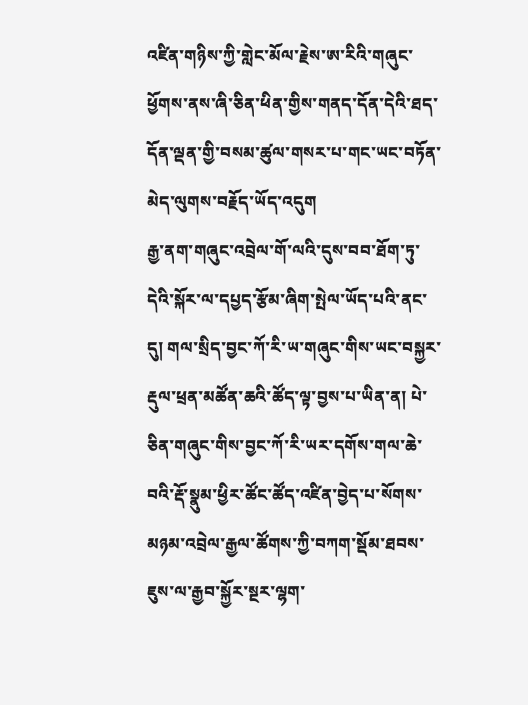འཛིན་གཉིས་ཀྱི་གླེང་མོལ་རྗེས་ཨ་རིའི་གཞུང་ཕྱོགས་ནས་ཞི་ཅིན་ཕིན་གྱིས་གནད་དོན་དེའི་ཐད་དོན་ལྡན་གྱི་བསམ་ཚུལ་གསར་པ་གང་ཡང་བཏོན་མེད་ལུགས་བརྗོད་ཡོད་འདུག
རྒྱ་ནག་གཞུང་འབྲེལ་གོ་ལའི་དུས་བབ་ཐོག་ཏུ་དེའི་སྐོར་ལ་དཔྱད་རྩོམ་ཞིག་སྤེལ་ཡོད་པའི་ནང་དུ། གལ་སྲིད་བྱང་ཀོ་རི་ཡ་གཞུང་གིས་ཡང་བསྐྱར་རྡུལ་ཕྲན་མཚོན་ཆའི་ཚོད་ལྟ་བྱས་པ་ཡིན་ན། པེ་ཅིན་གཞུང་གིས་བྱང་ཀོ་རི་ཡར་དགོས་གལ་ཆེ་བའི་རྡོ་སྣུམ་ཕྱིར་ཚོང་ཚོད་འཛིན་བྱེད་པ་སོགས་མཉམ་འབྲེལ་རྒྱལ་ཚོགས་ཀྱི་བཀག་སྡོམ་ཐབས་ཇུས་ལ་རྒྱབ་སྐྱོར་སྔར་ལྷག་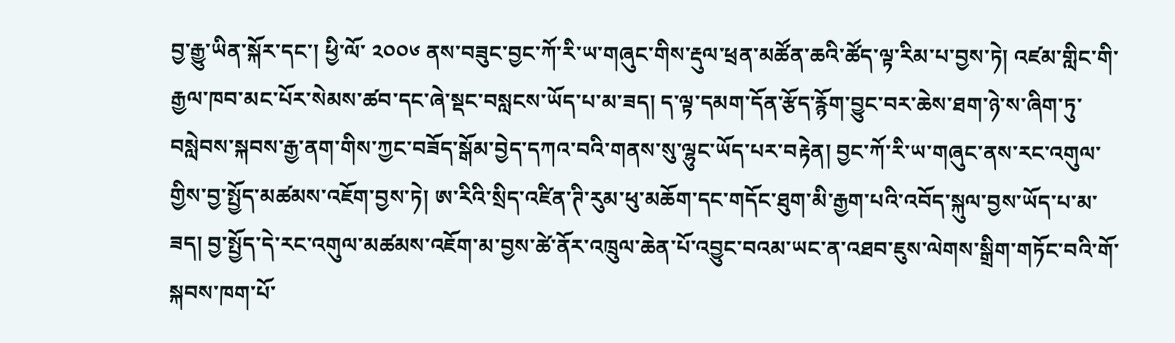བྱ་རྒྱུ་ཡིན་སྐོར་དང་། ཕྱི་ལོ་ ༢༠༠༦ ནས་བཟུང་བྱང་ཀོ་རི་ཡ་གཞུང་གིས་རྡུལ་ཕྲན་མཚོན་ཆའི་ཚོད་ལྟ་རིམ་པ་བྱས་ཏེ། འཛམ་གླིང་གི་རྒྱལ་ཁབ་མང་པོར་སེམས་ཚབ་དང་ཞེ་སྡང་བསླངས་ཡོད་པ་མ་ཟད། ད་ལྟ་དམག་དོན་རྩོད་རྙོག་བྱུང་བར་ཆེས་ཐག་ཉེ་ས་ཞིག་ཏུ་བསླེབས་སྐབས་རྒྱ་ནག་གིས་ཀྱང་བཟོད་སྒོམ་བྱེད་དཀའ་བའི་གནས་སུ་ལྷུང་ཡོད་པར་བརྟེན། བྱང་ཀོ་རི་ཡ་གཞུང་ནས་རང་འགུལ་གྱིས་བྱ་སྤྱོད་མཚམས་འཇོག་བྱས་ཏེ། ཨ་རིའི་སྲིད་འཛིན་ཊི་རུམ་ཕུ་མཆོག་དང་གདོང་ཐུག་མི་རྒྱག་པའི་འབོད་སྐུལ་བྱས་ཡོད་པ་མ་ཟད། བྱ་སྤྱོད་དེ་རང་འགུལ་མཚམས་འཇོག་མ་བྱས་ཚེ་ནོར་འཁྲུལ་ཆེན་པོ་འབྱུང་བའམ་ཡང་ན་འཐབ་ཇུས་ལེགས་སྒྲིག་གཏོང་བའི་གོ་སྐབས་ཁག་པོ་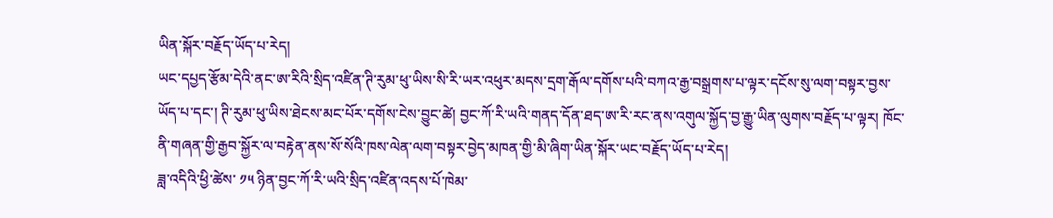ཡིན་སྐོར་བརྗོད་ཡོད་པ་རེད།
ཡང་དཔྱད་རྩོམ་དེའི་ནང་ཨ་རིའི་སྲིད་འཛིན་ཊི་རུམ་ཕུ་ཡིས་སི་རི་ཡར་འཕུར་མདས་དྲག་རྒོལ་དགོས་པའི་བཀའ་རྒྱ་བསྒྲགས་པ་ལྟར་དངོས་སུ་ལག་བསྟར་བྱས་ཡོད་པ་དང་། ཊི་རུམ་ཕུ་ཡིས་ཐེངས་མང་པོར་དགོས་ངེས་བྱུང་ཚེ། བྱང་ཀོ་རི་ཡའི་གནད་དོན་ཐད་ཨ་རི་རང་ནས་འགུལ་སྐྱོད་བྱ་རྒྱུ་ཡིན་ལུགས་བརྗོད་པ་ལྟར། ཁོང་ནི་གཞན་གྱི་རྒྱབ་སྐྱོར་ལ་བརྟེན་ནས་སོ་སོའི་ཁས་ལེན་ལག་བསྟར་བྱེད་མཁན་གྱི་མི་ཞིག་ཡིན་སྐོར་ཡང་བརྗོད་ཡོད་པ་རེད།
ཟླ་འདིའི་ཕྱི་ཚེས་ ༡༥ ཉིན་བྱང་ཀོ་རི་ཡའི་སྲིད་འཛིན་འདས་པོ་ཁེམ་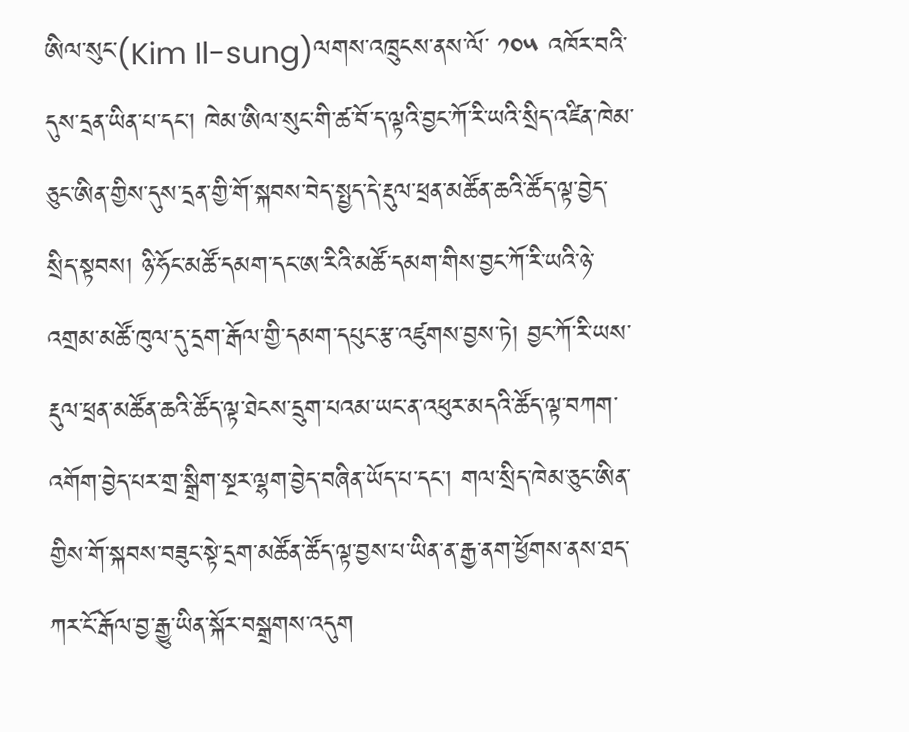ཨིལ་སུང་(Kim Il-sung)ལགས་འཁྲུངས་ནས་ལོ་ ༡༠༥ འཁོར་བའི་དུས་དྲན་ཡིན་པ་དང་། ཁེམ་ཨིལ་སུང་གི་ཚ་བོ་ད་ལྟའི་བྱང་ཀོ་རི་ཡའི་སྲིད་འཛིན་ཁེམ་ཅུང་ཨིན་གྱིས་དུས་དྲན་གྱི་གོ་སྐབས་བེད་སྤྱད་དེ་རྡུལ་ཕྲན་མཚོན་ཆའི་ཚོད་ལྟ་བྱེད་སྲིད་སྟབས། ཉི་ཧོང་མཚོ་དམག་དང་ཨ་རིའི་མཚོ་དམག་གིས་བྱང་ཀོ་རི་ཡའི་ཉེ་འགྲམ་མཚོ་ཁུལ་དུ་དྲག་རྒོལ་གྱི་དམག་དཔུང་རྩ་འཛུགས་བྱས་ཏེ། བྱང་ཀོ་རི་ཡས་རྡུལ་ཕྲན་མཚོན་ཆའི་ཚོད་ལྟ་ཐེངས་དྲུག་པའམ་ཡང་ན་འཕུར་མདའི་ཚོད་ལྟ་བཀག་འགོག་བྱེད་པར་གྲ་སྒྲིག་སྔར་ལྷག་བྱེད་བཞིན་ཡོད་པ་དང་། གལ་སྲིད་ཁེམ་ཅུང་ཨིན་གྱིས་གོ་སྐབས་བཟུང་སྟེ་དྲག་མཚོན་ཚོད་ལྟ་བྱས་པ་ཡིན་ན་རྒྱ་ནག་ཕྱོགས་ནས་ཐད་ཀར་ངོ་རྒོལ་བྱ་རྒྱུ་ཡིན་སྐོར་བསྒྲགས་འདུག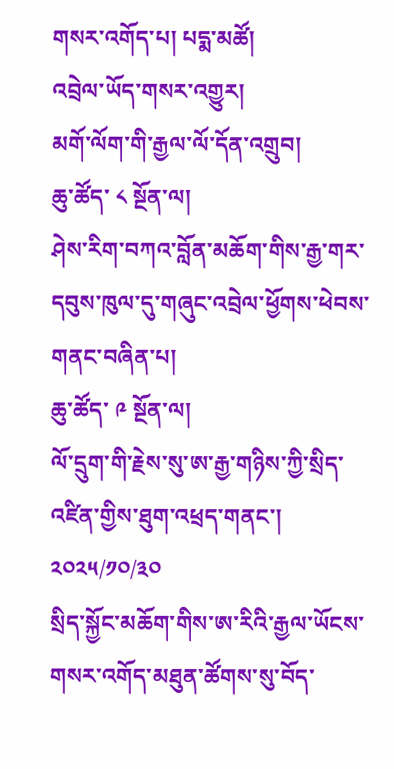གསར་འགོད་པ། པདྨ་མཚོ།
འབྲེལ་ཡོད་གསར་འགྱུར།
མགོ་ལོག་གི་རྒྱལ་ལོ་དོན་འགྲུབ།
ཆུ་ཚོད་ ༨ སྔོན་ལ།
ཤེས་རིག་བཀའ་བློན་མཆོག་གིས་རྒྱ་གར་དབུས་ཁུལ་དུ་གཞུང་འབྲེལ་ཕྱོགས་ཕེབས་གནང་བཞིན་པ།
ཆུ་ཚོད་ ༩ སྔོན་ལ།
ལོ་དྲུག་གི་རྗེས་སུ་ཨ་རྒྱ་གཉིས་ཀྱི་སྲིད་འཛིན་གྱིས་ཐུག་འཕྲད་གནང་།
༢༠༢༥/༡༠/༣༠
སྲིད་སྐྱོང་མཆོག་གིས་ཨ་རིའི་རྒྱལ་ཡོངས་གསར་འགོད་མཐུན་ཚོགས་སུ་བོད་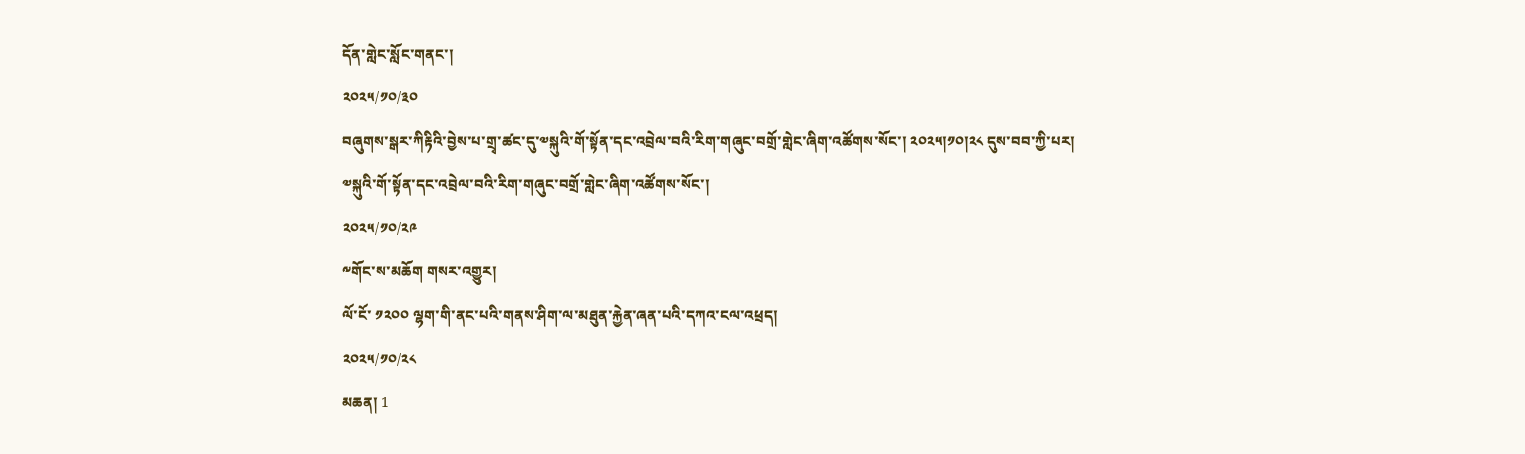དོན་གླེང་སློང་གནང་།
༢༠༢༥/༡༠/༣༠
བཞུགས་སྒར་ཀིརྟིའི་བྱེས་པ་གྲྭ་ཚང་དུ་༧སྐུའི་གོ་སྟོན་དང་འབྲེལ་བའི་རིག་གཞུང་བགྲོ་གླེང་ཞིག་འཚོགས་སོང་། ༢༠༢༥།༡༠།༢༨ དུས་བབ་ཀྱི་པར།
༧སྐུའི་གོ་སྟོན་དང་འབྲེལ་བའི་རིག་གཞུང་བགྲོ་གླེང་ཞིག་འཚོགས་སོང་།
༢༠༢༥/༡༠/༢༩
༸གོང་ས་མཆོག གསར་འགྱུར།
ལོ་ངོ་ ༡༢༠༠ ལྷག་གི་ནང་པའི་གནས་ཤིག་ལ་མཐུན་རྐྱེན་ཞན་པའི་དཀའ་ངལ་འཕྲད།
༢༠༢༥/༡༠/༢༨
མཆན། 1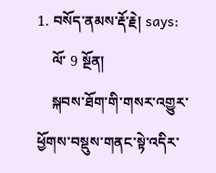1. བསོད་ནམས་རྡོ་རྗེ། says:
    ལོ་ 9 སྔོན།
    སྐབས་ཐོག་གི་གསར་འགྱུར་ཕྱོགས་བསྡུས་གནང་སྟེ་འདིར་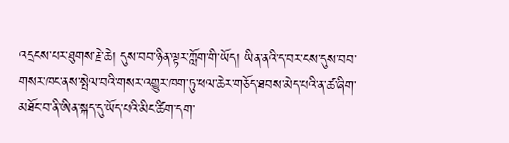འདྲངས་པར་ཐུགས་རྗེ་ཆེ། དུས་བབ་ཉིན་ལྟར་ཀློག་གི་ཡོད། ཡིན་ནའི་ད་བར་ངས་དུས་བབ་གསར་ཁང་ནས་སྤེལ་བའི་གསར་འགྱུར་ཁག་ཏུ་ཕལ་ཆེར་གཅོད་ཐབས་མེད་པའི་ན་ཚ་ཞིག་མཐོང་བ་ནི་ཨིན་སྐད་དུ་ཡོད་པའི་མིང་ཚིག་དག་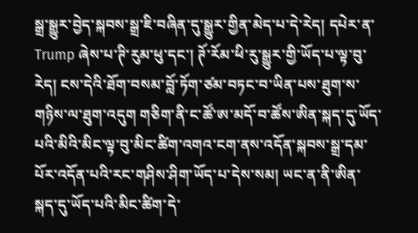སྒྲ་སྒྱུར་བྱེད་སྐབས་སྒྲ་ཇི་བཞིན་དུ་སྒྱུར་གྱིན་མེད་པ་དེ་རེད། དཔེར་ན་ Trump ཞེས་པ་ཊི་རུམ་ཕུ་དང་། ཊོ་རོམ་ཕི་རུ་སྒྱུར་གྱི་ཡོད་པ་ལྟ་བུ་རེད། ངས་དེའི་ཐོག་བསམ་བློ་ཏོག་ཙམ་བཏང་བ་ཡིན་པས་ཐུག་ས་གཉིས་ལ་ཐུག་འདུག གཅིག་ནི་ང་ཚོ་ཨ་མདོ་བ་ཚོས་ཨིན་སྐད་དུ་ཡོད་པའི་མིའི་མིང་ལྟ་བུ་མིང་ཚིག་འགའ་ངག་ནས་འདོན་སྐབས་སྒྲ་དམ་པོར་འདོན་པའི་རང་གཤིས་ཤིག་ཡོད་པ་དེས་སམ། ཡང་ན་ནི་ཨིན་སྐད་དུ་ཡོད་པའི་མིང་ཚིག་དེ་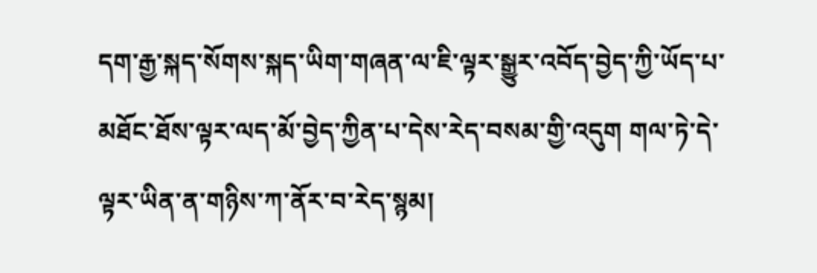དག་རྒྱ་སྐད་སོགས་སྐད་ཡིག་གཞན་ལ་ཇི་ལྟར་སྒྱུར་འབོད་བྱེད་ཀྱི་ཡོད་པ་མཐོང་ཐོས་ལྟར་ལད་མོ་བྱེད་ཀྱིན་པ་དེས་རེད་བསམ་གྱི་འདུག གལ་ཏེ་དེ་ལྟར་ཡིན་ན་གཉིས་ཀ་ནོར་བ་རེད་སྙམ།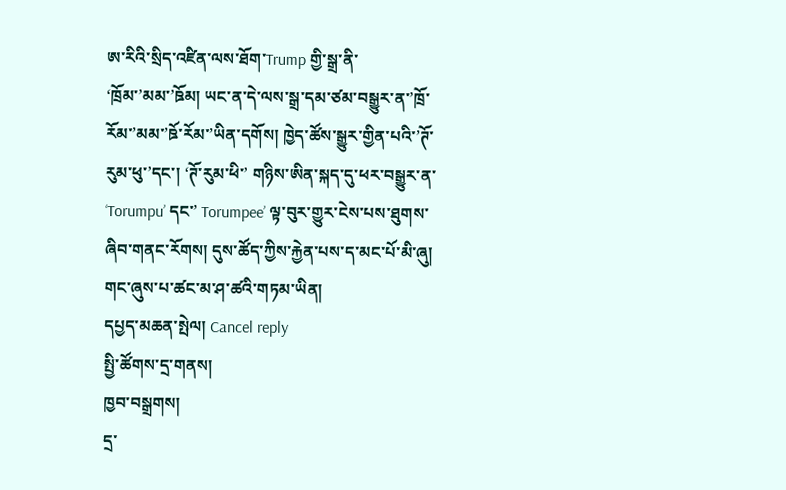ཨ་རིའི་སྲིད་འཛིན་ལས་ཐོག་Trump གྱི་སྒྲ་ནི་ ‘ཁྲོམ་’མམ་’ཋོམ། ཡང་ན་དེ་ལས་སྒྲ་དམ་ཙམ་བསྒྱུར་ན་’ཁྲོ་རོམ་’མམ་’ཋོ་རོམ་’ཡིན་དགོས། ཁྱེད་ཚོས་སྒྱུར་གྱིན་པའི་’ཊོ་རུམ་ཕུ་’དང་། ‘ཊོ་རུམ་ཕི་’ གཉིས་ཨིན་སྐད་དུ་ཕར་བསྒྱུར་ན་ ‘Torumpu’ དང་’ Torumpee’ ལྟ་བུར་གྱུར་ངེས་པས་ཐུགས་ཞིབ་གནང་རོགས། དུས་ཚོད་ཀྱིས་རྐྱེན་པས་ད་མང་པོ་མི་ཞུ། གང་ཞུས་པ་ཚང་མ་ཤ་ཚའི་གཏམ་ཡིན།
དཔྱད་མཆན་སྤེལ། Cancel reply
སྤྱི་ཚོགས་དྲ་གནས།
ཁྱབ་བསྒྲགས།
དྲ་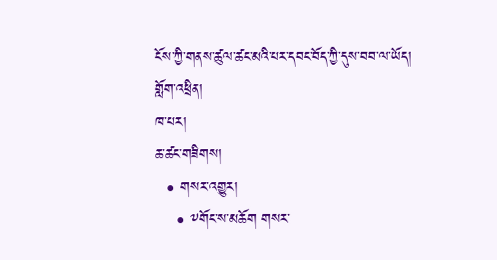ངོས་ཀྱི་གནས་ཚུལ་ཚང་མའི་པར་དབང་བོད་ཀྱི་དུས་བབ་ལ་ཡོད།
གློག་འཕྲིན།
ཁ་པར།
ཆ་ཚང་གཟིགས།
  • གསར་འགྱུར།
    • ༸གོང་ས་མཆོག གསར་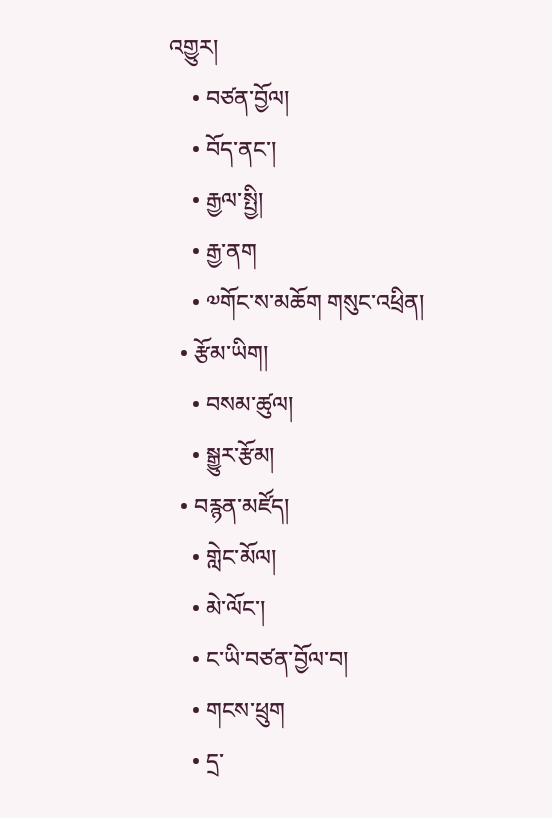འགྱུར།
    • བཙན་བྱོལ།
    • བོད་ནང་།
    • རྒྱལ་སྤྱི།
    • རྒྱ་ནག
    • ༧གོང་ས་མཆོག གསུང་འཕྲིན།
  • རྩོམ་ཡིག།
    • བསམ་ཚུལ།
    • སྒྱུར་རྩོམ།
  • བརྙན་མཛོད།
    • གླེང་མོལ།
    • མེ་ལོང་།
    • ང་ཡི་བཙན་བྱོལ་བ།
    • གངས་ཕྲུག
    • དྲ་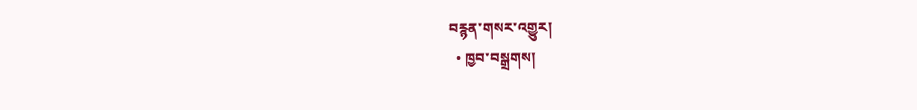བརྙན་གསར་འགྱུར།
  • ཁྱབ་བསྒྲགས།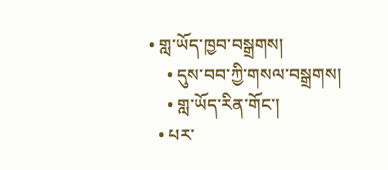• གླ་ཡོད་ཁྱབ་བསྒྲགས།
    • དུས་བབ་ཀྱི་གསལ་བསྒྲགས།
    • གླ་ཡོད་རིན་གོང་།
  • པར་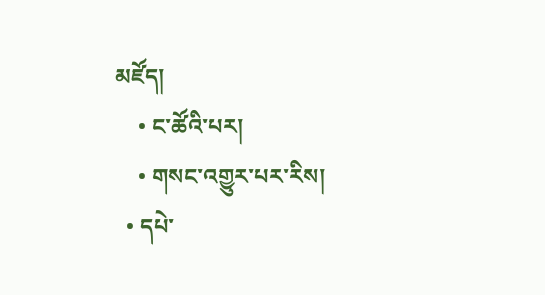མཛོད།
    • ང་ཚོའི་པར།
    • གསང་འགྱུར་པར་རིས།
  • དཔེ་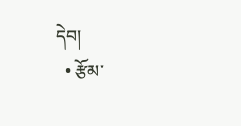དེབ།
  • རྩོམ་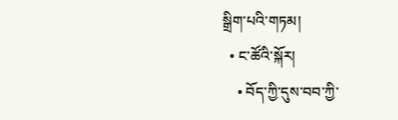སྒྲིག་པའི་གཏམ།
  • ང་ཚོའི་སྐོར།
    • བོད་ཀྱི་དུས་བབ་ཀྱི་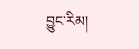བྱུང་རིམ།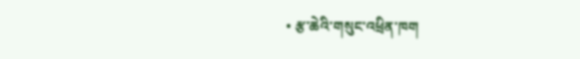• རྩ་ཆེའི་གསུང་འཕྲིན་ཁག